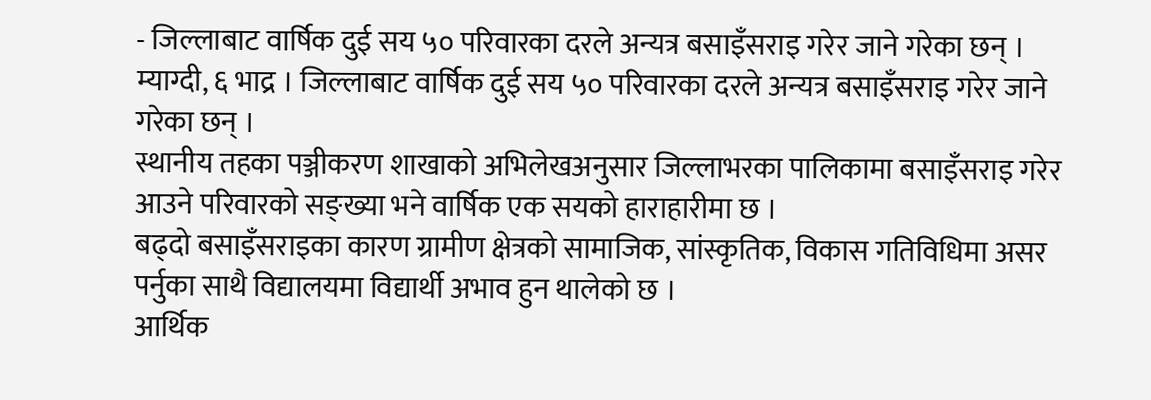- जिल्लाबाट वार्षिक दुई सय ५० परिवारका दरले अन्यत्र बसाइँसराइ गरेर जाने गरेका छन् ।
म्याग्दी, ६ भाद्र । जिल्लाबाट वार्षिक दुई सय ५० परिवारका दरले अन्यत्र बसाइँसराइ गरेर जाने गरेका छन् ।
स्थानीय तहका पञ्जीकरण शाखाको अभिलेखअनुसार जिल्लाभरका पालिकामा बसाइँसराइ गरेर आउने परिवारको सङ्ख्या भने वार्षिक एक सयको हाराहारीमा छ ।
बढ्दो बसाइँसराइका कारण ग्रामीण क्षेत्रको सामाजिक, सांस्कृतिक, विकास गतिविधिमा असर पर्नुका साथै विद्यालयमा विद्यार्थी अभाव हुन थालेको छ ।
आर्थिक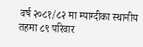वर्ष २०८१/८२ मा म्याग्दीका स्थानीय तहमा ८९ परिवार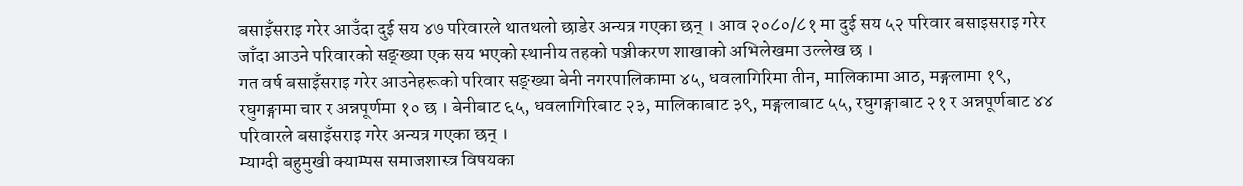बसाइँसराइ गरेर आउँदा दुई सय ४७ परिवारले थातथलो छाडेर अन्यत्र गएका छन् । आव २०८०/८१ मा दुई सय ५२ परिवार बसाइसराइ गरेर जाँदा आउने परिवारको सङ्ख्या एक सय भएको स्थानीय तहको पञ्जीकरण शाखाको अभिलेखमा उल्लेख छ ।
गत वर्ष बसाइँसराइ गरेर आउनेहरूको परिवार सङ्ख्या बेनी नगरपालिकामा ४५, धवलागिरिमा तीन, मालिकामा आठ, मङ्गलामा १९, रघुगङ्गामा चार र अन्नपूर्णमा १० छ । बेनीबाट ६५, धवलागिरिबाट २३, मालिकाबाट ३९, मङ्गलाबाट ५५, रघुगङ्गाबाट २१ र अन्नपूर्णबाट ४४ परिवारले बसाइँसराइ गरेर अन्यत्र गएका छन् ।
म्याग्दी बहुमुखी क्याम्पस समाजशास्त्र विषयका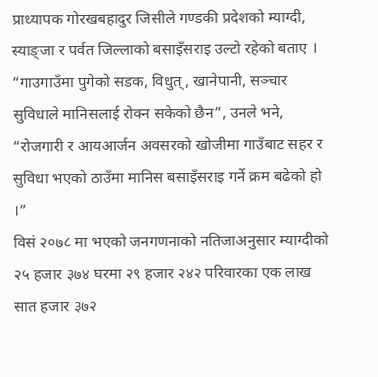प्राध्यापक गोरखबहादुर जिसीले गण्डकी प्रदेशको म्याग्दी, स्याङ्जा र पर्वत जिल्लाको बसाइँसराइ उल्टो रहेको बताए । “गाउगाउँमा पुगेको सडक, विधुत्, खानेपानी, सञ्चार सुविधाले मानिसलाई रोक्न सकेको छैन”, उनले भने, “रोजगारी र आयआर्जन अवसरको खोजीमा गाउँबाट सहर र सुविधा भएको ठाउँमा मानिस बसाइँसराइ गर्ने क्रम बढेको हो ।”
विसं २०७८ मा भएको जनगणनाको नतिजाअनुसार म्याग्दीको २५ हजार ३७४ घरमा २९ हजार २४२ परिवारका एक लाख सात हजार ३७२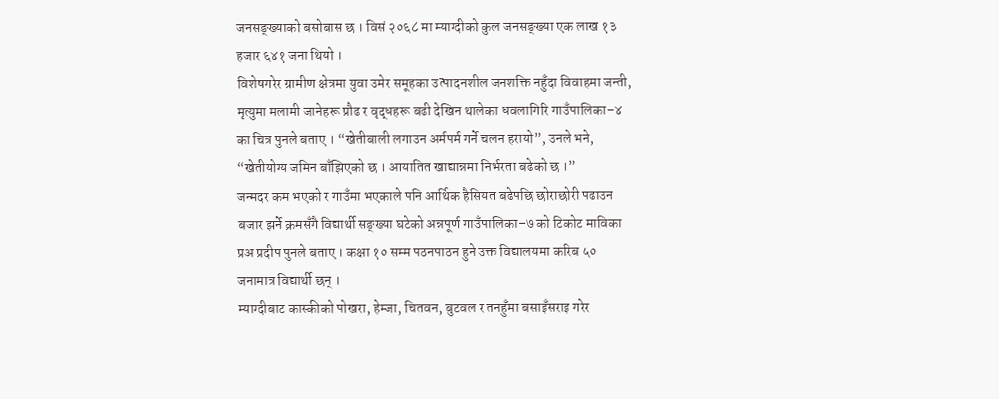जनसङ्ख्याको बसोबास छ । विसं २०६८ मा म्याग्दीको कुल जनसङ्ख्या एक लाख १३ हजार ६४१ जना थियो ।
विशेषगरेर ग्रामीण क्षेत्रमा युवा उमेर समूहका उत्पादनशील जनशक्ति नहुँदा विवाहमा जन्ती, मृत्युमा मलामी जानेहरू प्रौढ र वृद्धहरू बढी देखिन थालेका धवलागिरि गाउँपालिका–४ का चित्र पुनले बताए । “खेतीबाली लगाउन अर्मपर्म गर्ने चलन हरायो”, उनले भने, “खेतीयोग्य जमिन बाँझिएको छ । आयातित खाद्यान्नमा निर्भरता बढेको छ ।”
जन्मदर कम भएको र गाउँमा भएकाले पनि आर्थिक हैसियत बढेपछि छोराछोरी पढाउन बजार झर्ने क्रमसँगै विद्यार्थी सङ्ख्या घटेको अन्नपूर्ण गाउँपालिका–७ को टिकोट माविका प्रअ प्रदीप पुनले बताए । कक्षा १० सम्म पठनपाठन हुने उक्त विद्यालयमा करिब ५० जनामात्र विद्यार्थी छन् ।
म्याग्दीबाट कास्कीको पोखरा, हेम्जा, चितवन, बुटवल र तनहुँमा बसाइँसराइ गरेर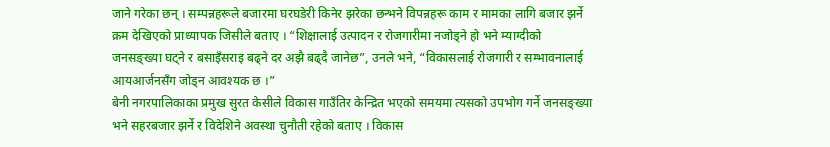जाने गरेका छन् । सम्पन्नहरूले बजारमा घरघडेरी किनेर झरेका छन्भने विपन्नहरू काम र मामका लागि बजार झर्ने क्रम देखिएको प्राध्यापक जिसीले बताए । “शिक्षालाई उत्पादन र रोजगारीमा नजोड्ने हो भने म्याग्दीको जनसङ्ख्या घट्ने र बसाइँसराइ बढ्ने दर अझै बढ्दै जानेछ”, उनले भने, “विकासलाई रोजगारी र सम्भावनालाई आयआर्जनसँग जोड्न आवश्यक छ ।”
बेनी नगरपालिकाका प्रमुख सुरत केसीले विकास गाउँतिर केन्द्रित भएको समयमा त्यसको उपभोग गर्ने जनसङ्ख्या भने सहरबजार झर्ने र विदेशिने अवस्था चुनौती रहेको बताए । विकास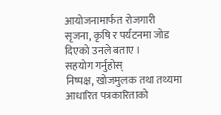आयोजनामार्फत रोजगारी सृजना, कृषि र पर्यटनमा जोड दिएको उनले बताए ।
सहयोग गर्नुहोस्
निष्पक्ष, खोजमुलक तथा तथ्यमा आधारित पत्रकारिताको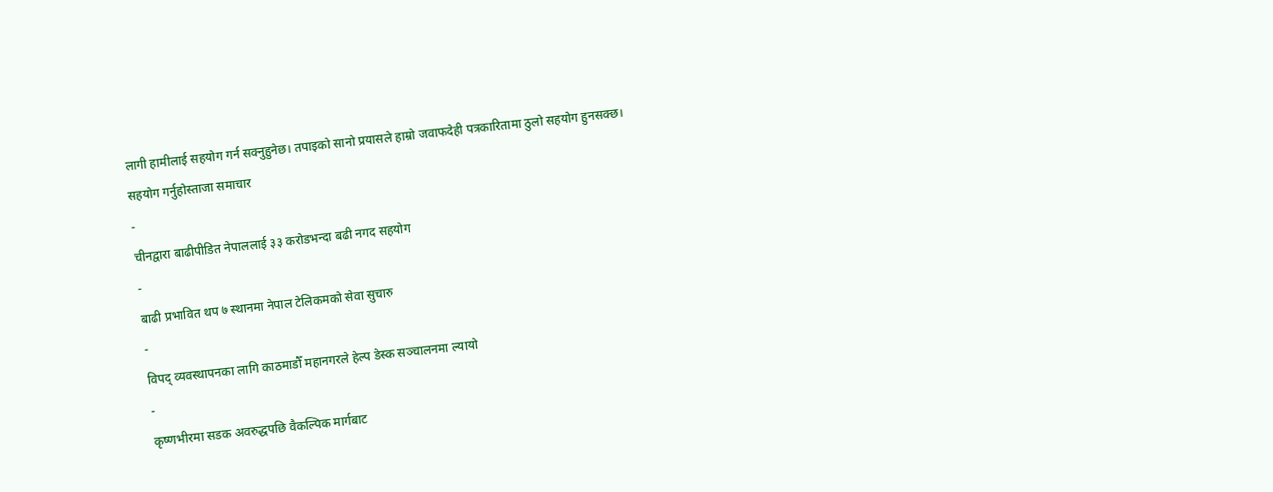लागी हामीलाई सहयोग गर्न सक्नुहुनेछ। तपाइको सानो प्रयासले हाम्रो जवाफदेही पत्रकारितामा ठुलो सहयोग हुनसक्छ।
सहयोग गर्नुहोस्ताजा समाचार
-
चीनद्वारा बाढीपीडित नेपाललाई ३३ करोडभन्दा बढी नगद सहयोग
-
बाढी प्रभावित थप ७ स्थानमा नेपाल टेलिकमको सेवा सुचारु
-
विपद् व्यवस्थापनका लागि काठमाडौँ महानगरले हेल्प डेस्क सञ्चालनमा ल्यायो
-
कृष्णभीरमा सडक अवरुद्धपछि वैकल्पिक मार्गबाट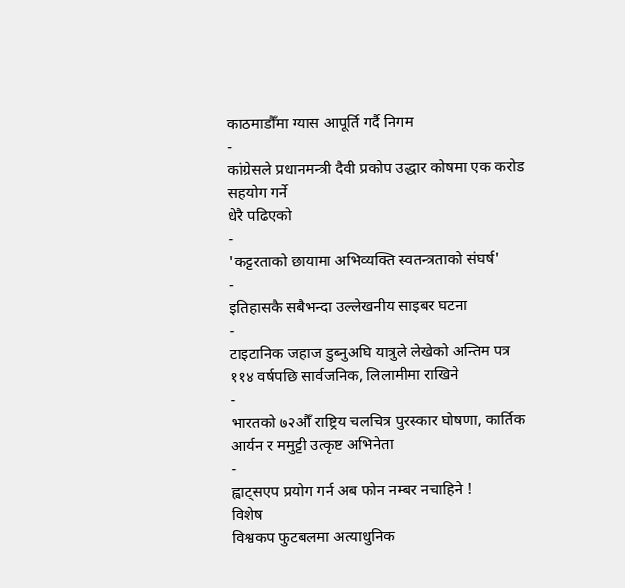काठमाडौँमा ग्यास आपूर्ति गर्दै निगम
-
कांग्रेसले प्रधानमन्त्री दैवी प्रकोप उद्धार कोषमा एक करोड सहयोग गर्ने
धेरै पढिएको
-
'कट्टरताको छायामा अभिव्यक्ति स्वतन्त्रताको संघर्ष'
-
इतिहासकै सबैभन्दा उल्लेखनीय साइबर घटना
-
टाइटानिक जहाज डुब्नुअघि यात्रुले लेखेको अन्तिम पत्र ११४ वर्षपछि सार्वजनिक, लिलामीमा राखिने
-
भारतको ७२औँ राष्ट्रिय चलचित्र पुरस्कार घोषणा, कार्तिक आर्यन र ममुट्टी उत्कृष्ट अभिनेता
-
ह्वाट्सएप प्रयोग गर्न अब फोन नम्बर नचाहिने !
विशेष
विश्वकप फुटबलमा अत्याधुनिक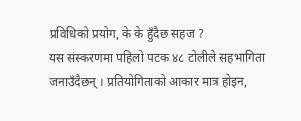प्रविधिको प्रयोग, के के हुँदैछ सहज ?
यस संस्करणमा पहिलो पटक ४८ टोलीले सहभागिता जनाउँदैछन् । प्रतियोगिताको आकार मात्र होइन,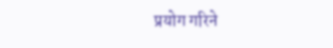प्रयोग गरिने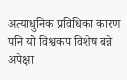अत्याधुनिक प्रविधिका कारण पनि यो विश्वकप विशेष बन्ने अपेक्षा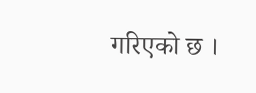गरिएको छ ।